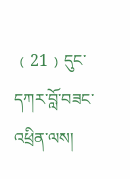﹙21﹚དུང་དཀར་བློ་བཟང་འཕྲིན་ལས།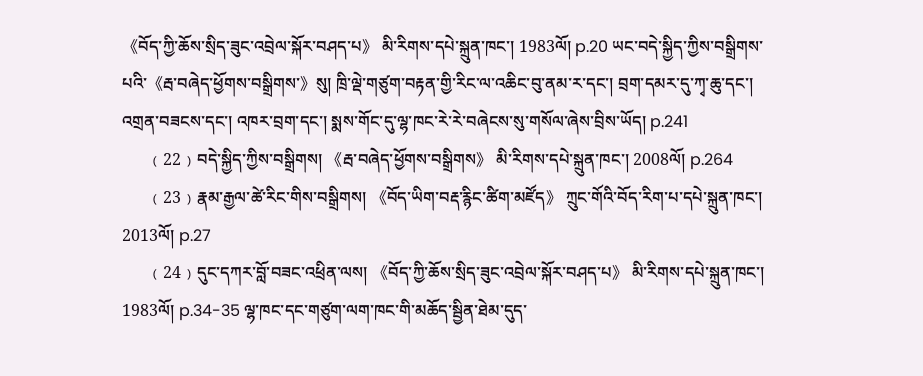《བོད་ཀྱི་ཆོས་སྲིད་ཟུང་འབྲེལ་སྐོར་བཤད་པ》 མི་རིགས་དཔེ་སྐྲུན་ཁང་། 1983ལོ། p.20 ཡང་བདེ་སྐྱིད་ཀྱིས་བསྒྲིགས་པའི་《རྦ་བཞེད་ཕྱོགས་བསྒྲིགས་》སུ། ཁྲི་ལྡེ་གཙུག་བརྟན་གྱི་རིང་ལ་འཆིང་བུ་ནམ་ར་དང་། བྲག་དམར་དུ་ཀྭ་ཆུ་དང་། འགྲན་བཟངས་དང་། འཁར་བྲག་དང་། སྨས་གོང་དུ་ལྷ་ཁང་རེ་རེ་བཞེངས་སུ་གསོལ་ཞེས་བྲིས་ཡོད། p.241
      ﹙22﹚བདེ་སྐྱིད་ཀྱིས་བསྒྲིགས། 《རྦ་བཞེད་ཕྱོགས་བསྒྲིགས》 མི་རིགས་དཔེ་སྐྲུན་ཁང་། 2008ལོ། p.264
      ﹙23﹚རྣམ་རྒྱལ་ཚེ་རིང་གིས་བསྒྲིགས། 《བོད་ཡིག་བརྡ་རྙིང་ཚིག་མཛོད》 ཀྲུང་གོའི་བོད་རིག་པ་དཔེ་སྐྲུན་ཁང་། 2013ལོ། p.27
      ﹙24﹚དུང་དཀར་བློ་བཟང་འཕྲིན་ལས། 《བོད་ཀྱི་ཆོས་སྲིད་ཟུང་འབྲེལ་སྐོར་བཤད་པ》 མི་རིགས་དཔེ་སྐྲུན་ཁང་། 1983ལོ། p.34-35 ལྷ་ཁང་དང་གཙུག་ལག་ཁང་གི་མཆོད་སྦྱིན་ཐེམ་དུད་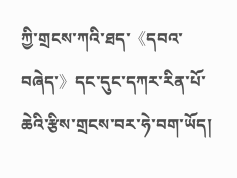ཀྱི་གྲངས་ཀའི་ཐད་《དབའ་བཞེད་》དང་དུང་དཀར་རིན་པོ་ཆེའི་རྩིས་གྲངས་བར་ཧེ་བག་ཡོད།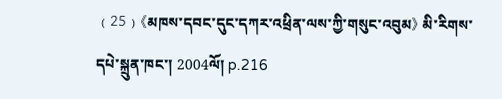﹙25﹚《མཁས་དབང་དུང་དཀར་འཕྲིན་ལས་ཀྱི་གསུང་འབུམ》 མི་རིགས་དཔེ་སྐྲུན་ཁང་། 2004ལོ། p.216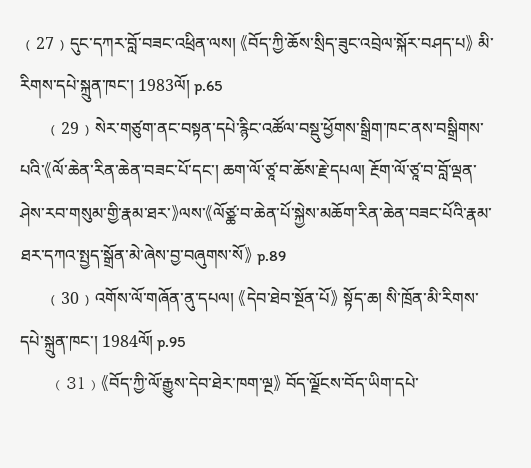﹙27﹚དུང་དཀར་བློ་བཟང་འཕྲིན་ལས། 《བོད་ཀྱི་ཆོས་སྲིད་ཟུང་འབྲེལ་སྐོར་བཤད་པ》 མི་རིགས་དཔེ་སྐྲུན་ཁང་། 1983ལོ། p.65
      ﹙29﹚སེར་གཙུག་ནང་བསྟན་དཔེ་རྙིང་འཚོལ་བསྡུ་ཕྱོགས་སྒྲིག་ཁང་ནས་བསྒྲིགས་པའི་《ལོ་ཆེན་རིན་ཆེན་བཟང་པོ་དང་། ཆག་ལོ་ཙཱ་བ་ཆོས་རྗེ་དཔལ། རྔོག་ལོ་ཙཱ་བ་བློ་ལྡན་ཤེས་རབ་གསུམ་གྱི་རྣམ་ཐར་》ལས་《ལོཙྪ་བ་ཆེན་པོ་སྐྱེས་མཆོག་རིན་ཆེན་བཟང་པོའི་རྣམ་ཐར་དཀའ་སྤྱད་སྒྲོན་མེ་ཞེས་བྱ་བཞུགས་སོ》 p.89
      ﹙30﹚འགོས་ལོ་གཞོན་ནུ་དཔལ། 《དེབ་ཐེབ་སྔོན་པོ》 སྟོད་ཆ། སི་ཁྲོན་མི་རིགས་དཔེ་སྐྲུན་ཁང་། 1984ལོ། p.95
      ﹙31﹚《བོད་ཀྱི་ལོ་རྒྱུས་དེབ་ཐེར་ཁག་ལྔ》 བོད་ལྗོངས་བོད་ཡིག་དཔེ་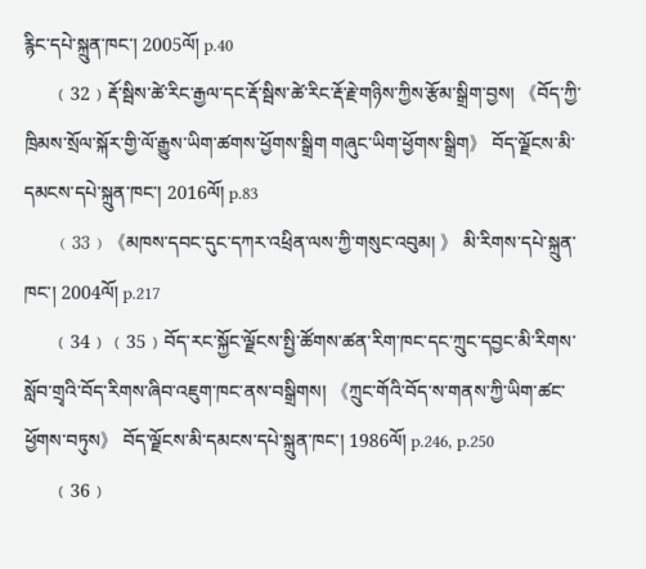རྙིང་དཔེ་སྐྲུན་ཁང་། 2005ལོ། p.40
      ﹙32﹚རྡོ་སྦིས་ཚེ་རིང་རྒྱལ་དང་རྡོ་སྦིས་ཚེ་རིང་རྡོ་རྗེ་གཉིས་ཀྱིས་རྩོམ་སྒྲིག་བྱས། 《བོད་ཀྱི་ཁྲིམས་སྲོལ་སྐོར་གྱི་ལོ་རྒྱུས་ཡིག་ཚགས་ཕྱོགས་སྒྲིག གཞུང་ཡིག་ཕྱོགས་སྒྲིག》 བོད་ལྗོངས་མི་དམངས་དཔེ་སྐྲུན་ཁང་། 2016ལོ། p.83
      ﹙33﹚《མཁས་དབང་དུང་དཀར་འཕྲིན་ལས་ཀྱི་གསུང་འབུམ། 》 མི་རིགས་དཔེ་སྐྲུན་ཁང་། 2004ལོ། p.217
      ﹙34﹚﹙35﹚བོད་རང་སྐྱོང་ལྗོངས་སྤྱི་ཚོགས་ཚན་རིག་ཁང་དང་ཀྲུང་དབྱང་མི་རིགས་སློབ་གྲྭའི་བོད་རིགས་ཞིབ་འཇུག་ཁང་ནས་བསྒྲིགས། 《ཀྲུང་གོའི་བོད་ས་གནས་ཀྱི་ཡིག་ཚང་ཕྱོགས་བཏུས》 བོད་ལྗོངས་མི་དམངས་དཔེ་སྐྲུན་ཁང་། 1986ལོ། p.246, p.250
      ﹙36﹚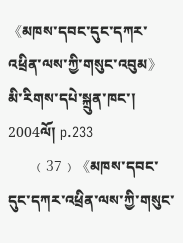《མཁས་དབང་དུང་དཀར་འཕྲིན་ལས་ཀྱི་གསུང་འབུམ》 མི་རིགས་དཔེ་སྐྲུན་ཁང་། 2004ལོ། p.233
      ﹙37﹚《མཁས་དབང་དུང་དཀར་འཕྲིན་ལས་ཀྱི་གསུང་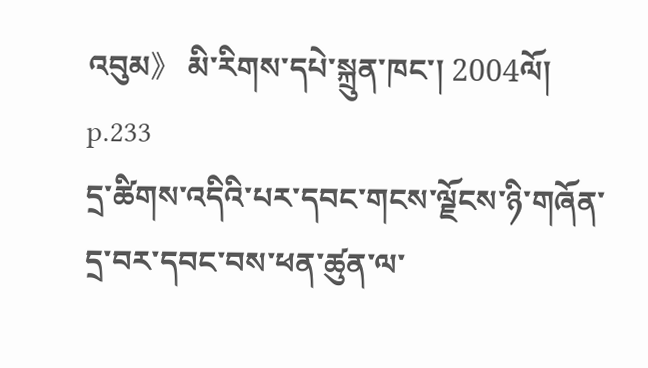འབུམ》 མི་རིགས་དཔེ་སྐྲུན་ཁང་། 2004ལོ། p.233
དྲ་ཚིགས་འདིའི་པར་དབང་གངས་ལྗོངས་ཉི་གཞོན་དྲ་བར་དབང་བས་ཕན་ཚུན་ལ་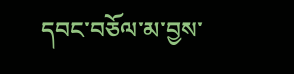དབང་བཅོལ་མ་བྱས་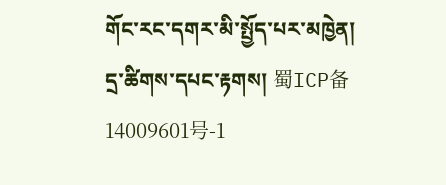གོང་རང་དགར་མི་སྤྱོད་པར་མཁྱེན།
དྲ་ཚིགས་དཔང་རྟགས། 蜀ICP备14009601号-1